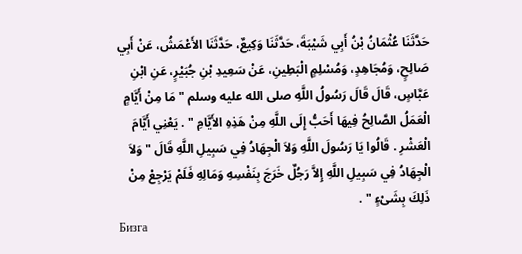حَدَّثَنَا عُثْمَانُ بْنُ أَبِي شَيْبَةَ، حَدَّثَنَا وَكِيعٌ، حَدَّثَنَا الأَعْمَشُ، عَنْ أَبِي صَالِحٍ، وَمُجَاهِدٍ، وَمُسْلِمٍ الْبَطِينِ، عَنْ سَعِيدِ بْنِ جُبَيْرٍ، عَنِ ابْنِ عَبَّاسٍ، قَالَ قَالَ رَسُولُ اللَّهِ صلى الله عليه وسلم " مَا مِنْ أَيَّامٍ الْعَمَلُ الصَّالِحُ فِيهَا أَحَبُّ إِلَى اللَّهِ مِنْ هَذِهِ الأَيَّامِ " . يَعْنِي أَيَّامَ الْعَشْرِ . قَالُوا يَا رَسُولَ اللَّهِ وَلاَ الْجِهَادُ فِي سَبِيلِ اللَّهِ قَالَ " وَلاَ الْجِهَادُ فِي سَبِيلِ اللَّهِ إِلاَّ رَجُلٌ خَرَجَ بِنَفْسِهِ وَمَالِهِ فَلَمْ يَرْجِعْ مِنْ ذَلِكَ بِشَىْءٍ " .
Бизга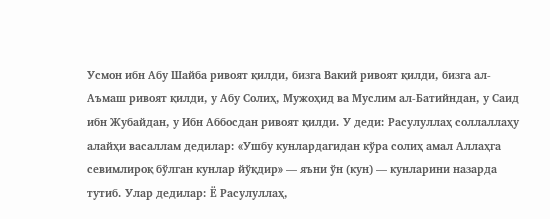Усмон ибн Абу Шайба ривоят қилди, бизга Вакий ривоят қилди, бизга ал-Аъмаш ривоят қилди, у Абу Солиҳ, Мужоҳид ва Муслим ал-Батийндан, у Саид ибн Жубайдан, у Ибн Аббосдан ривоят қилди. У деди: Расулуллаҳ соллаллаҳу алайҳи васаллам дедилар: «Ушбу кунлардагидан кўра солиҳ амал Аллаҳга севимлироқ бўлган кунлар йўқдир» — яъни ўн (кун) — кунларини назарда тутиб. Улар дедилар: Ё Расулуллаҳ,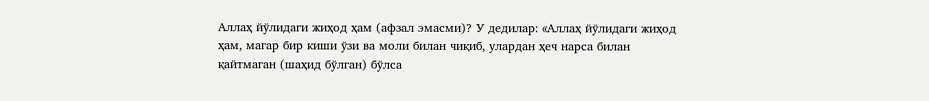Аллаҳ йўлидаги жиҳод ҳам (афзал эмасми)? У дедилар: «Аллаҳ йўлидаги жиҳод ҳам, магар бир киши ўзи ва моли билан чиқиб, улардан ҳеч нарса билан қайтмаган (шаҳид бўлган) бўлса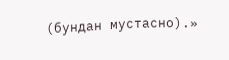(бундан мустасно).»